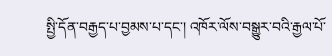སྤྱི་དོན་བརྒྱད་པ་བྱམས་པ་དང་། འཁོར་ལོས་བསྒྱུར་བའི་རྒྱལ་པོ་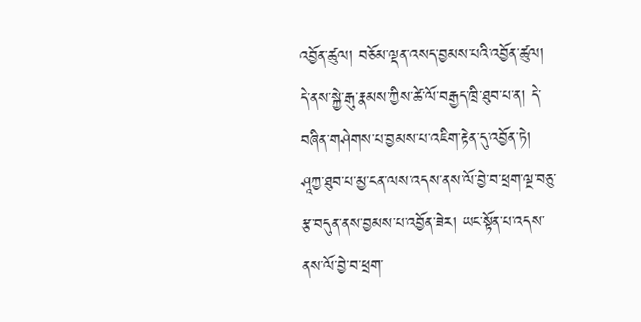འབྱོན་ཚུལ། བཅོམ་ལྡན་འསད་བྱམས་པའི་འབྱོན་ཚུལ། དེ་ནས་སྐྱེ་རྒུ་རྣམས་ཀྱིས་ཚེ་ལོ་བརྒྱད་ཁྲི་ཐུབ་པ་ན། དེ་བཞིན་གཤེགས་པ་བྱམས་པ་འཇིག་རྟེན་དུ་འབྱོན་ཏེ། ཤཱཀྱ་ཐུབ་པ་མྱ་ངན་ལས་འདས་ནས་ལོ་བྱེ་བ་ཕྲག་ལྔ་བཅུ་རྩ་བདུན་ནས་བྱམས་པ་འབྱོན་ཟེར། ཡང་སྟོན་པ་འདས་ནས་ལོ་བྱེ་བ་ཕྲག་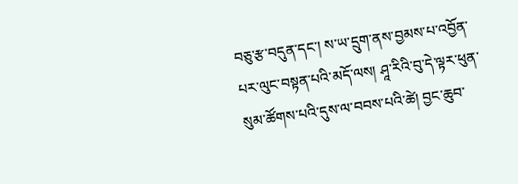བཅུ་རྩ་བདུན་དང་། ས་ཡ་དྲུག་ནས་བྱམས་པ་འབྱོན་པར་ལུང་བསྟན་པའི་མདོ་ལས། ཤཱ་རིའི་བུ་དེ་ལྟར་ཕུན་སུམ་ཚོགས་པའི་དུས་ལ་བབས་པའི་ཚེ། བྱང་ཆུབ་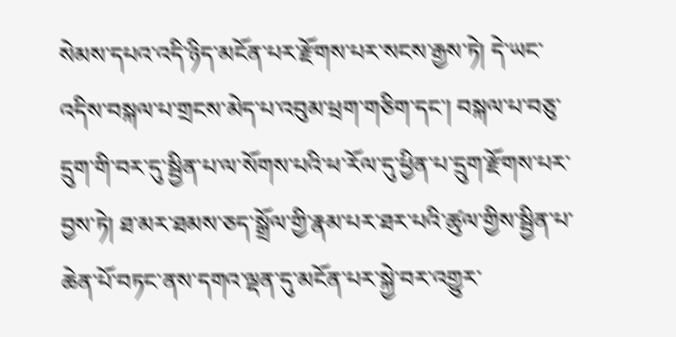སེམས་དཔའ་འདི་ཉིད་མངོན་པར་རྫོགས་པར་སངས་རྒྱས་ཏེ། དེ་ཡང་འདིས་བསྐལ་པ་གྲངས་མེད་པ་འབུམ་ཕྲག་གཅིག་དང་། བསྐལ་པ་བཅུ་དྲུག་གི་བར་དུ་སྦྱིན་པ་ལ་སོགས་པའི་ཕ་རོལ་དུ་ཕྱིན་པ་དྲུག་རྫོགས་པར་བྱས་ཏེ། ཐ་མར་ཐམས་ཅད་སྒྲོལ་གྱི་རྣམ་པར་ཐར་པའི་ཚུལ་གྱིས་སྦྱིན་པ་ཆེན་པོ་བཏང་ནས་དགའ་ལྡན་དུ་མངོན་པར་སྐྱེ་བར་འགྱུར་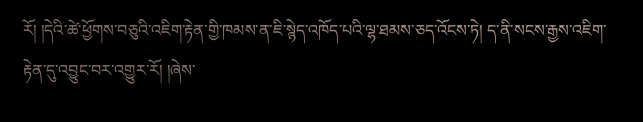རོ། །དེའི་ཚེ་ཕྱོགས་བཅུའི་འཇིག་རྟེན་གྱི་ཁམས་ན་ཇི་སྙེད་འཁོད་པའི་ལྷ་ཐམས་ཅད་འོངས་ཏེ། ད་ནི་སངས་རྒྱས་འཇིག་རྟེན་དུ་འབྱུང་བར་འགྱུར་རོ། །ཞེས་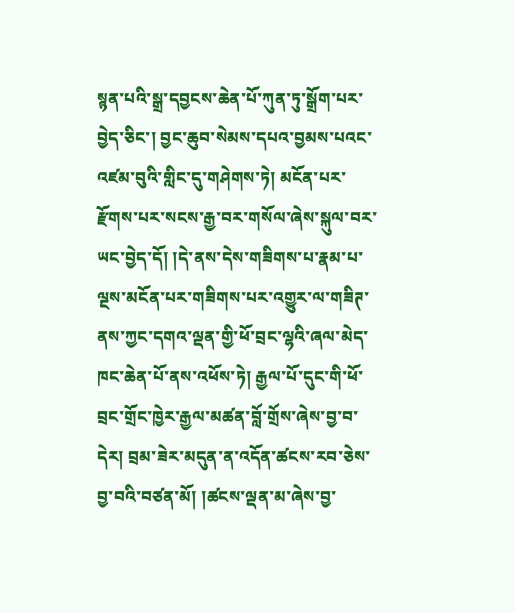སྙན་པའི་སྒྲ་དབྱངས་ཆེན་པོ་ཀུན་ཏུ་སྒྲོག་པར་བྱེད་ཅིང་། བྱང་ཆུབ་སེམས་དཔའ་བྱམས་པའང་འཛམ་བུའི་གླིང་དུ་གཤེགས་ཏེ། མངོན་པར་རྫོགས་པར་སངས་རྒྱ་བར་གསོལ་ཞེས་སྐུལ་བར་ཡང་བྱེད་དོ། །དེ་ནས་དེས་གཟིགས་པ་རྣམ་པ་ལྔས་མངོན་པར་གཟིགས་པར་འགྱུར་ལ་གཟིཊ་ནས་ཀྱང་དགའ་ལྡན་གྱི་ཕོ་བྲང་ལྷའི་ཞལ་མེད་ཁང་ཆེན་པོ་ནས་འཕོས་ཏེ། རྒྱལ་པོ་དུང་གི་ཕོ་བྲང་གྲོང་ཁྱེར་རྒྱལ་མཚན་བློ་གྲོས་ཞེས་བྱ་བ་དེར། བྲམ་ཟེར་མདུན་ན་འདོན་ཚངས་རབ་ཅེས་བྱ་བའི་བཙན་མོ། །ཚངས་ལྡན་མ་ཞེས་བྱ་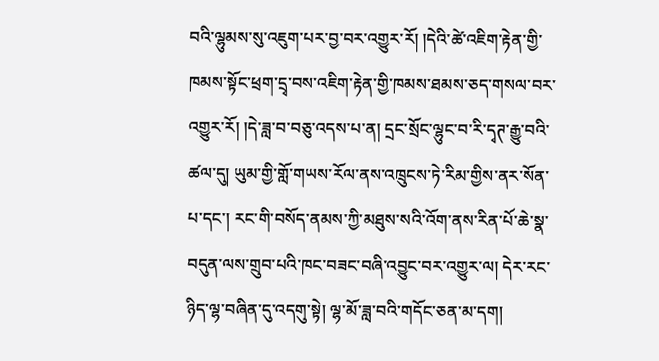བའི་ལྷུམས་སུ་འཇུག་པར་བྱ་བར་འགྱུར་རོ། །དེའི་ཚེ་འཇིག་རྟེན་གྱི་ཁམས་སྟོང་ཕྲག་དྲྭ་བས་འཇིག་རྟེན་གྱི་ཁམས་ཐམས་ཅད་གསལ་བར་འགྱུར་རོ། །དེ་ཟླ་བ་བཅུ་འདས་པ་ན། དྲང་སྲོང་ལྷུང་བ་རི་དྭཊ་རྒྱུ་བའི་ཚལ་དུ། ཡུམ་གྱི་གློ་གཡས་རོལ་ནས་འཁྲུངས་ཏེ་རིམ་གྱིས་ནར་སོན་པ་དང་། རང་གི་བསོད་ནམས་ཀྱི་མཐུས་སའི་འོག་ནས་རིན་པོ་ཆེ་སྣ་བདུན་ལས་གྲུབ་པའི་ཁང་བཟང་བཞི་འབྱུང་བར་འགྱུར་ལ། དེར་རང་ཉིད་ལྷ་བཞིན་དུ་འདགུ་སྟེ། ལྷ་མོ་ཟླ་བའི་གདོང་ཅན་མ་དག།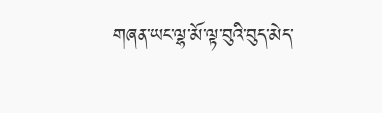གཞན་ཡང་ལྷ་མོ་ལྟ་བུའི་བུད་མེད་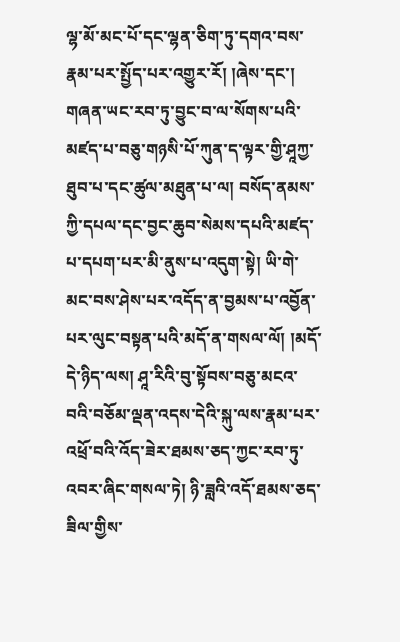ལྷ་མོ་མང་པོ་དང་ལྷན་ཅིག་ཏུ་དགའ་བས་རྣམ་པར་སྤྱོད་པར་འགྱུར་རོ། །ཞེས་དང་། གཞན་ཡང་རབ་ཏུ་བྱུང་བ་ལ་སོགས་པའི་མཛད་པ་བཅུ་གཉསི་པོ་ཀུན་ད་ལྟར་གྱི་ཤཱཀྱ་ཐུབ་པ་དང་ཚུལ་མཐུན་པ་ལ། བསོད་ནམས་ཀྱི་དཔལ་དང་བྱང་ཆུབ་སེམས་དཔའི་མཛད་པ་དཔག་པར་མི་ནུས་པ་འདུག་སྟེ། ཡི་གེ་མང་བས་ཤེས་པར་འདོད་ན་བྱམས་པ་འབྱོན་པར་ལུང་བསྟན་པའི་མདོ་ན་གསལ་ལོ། །མདོ་དེ་ཉིད་ལས། ཤཱ་རིའི་བུ་སྟོབས་བཅུ་མངའ་བའི་བཅོམ་ལྡན་འདས་དེའི་སྐུ་ལས་རྣམ་པར་འཕྲོ་བའི་འོད་ཟེར་ཐམས་ཅད་ཀྱང་རབ་ཏུ་འབར་ཞིང་གསལ་ཏེ། ཉི་ཟླའི་འདོ་ཐམས་ཅད་ཟིལ་གྱིས་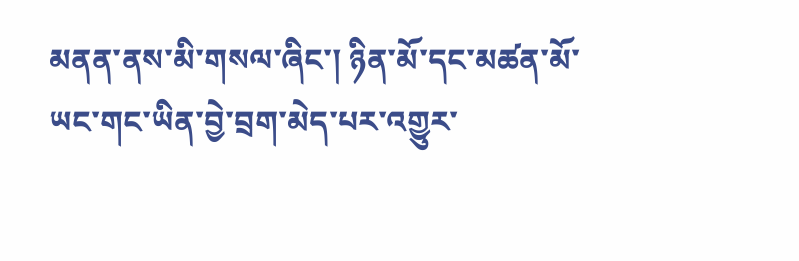མནན་ནས་མི་གསལ་ཞིང་། ཉིན་མོ་དང་མཚན་མོ་ཡང་གང་ཡིན་བྱེ་བྲག་མེད་པར་འགྱུར་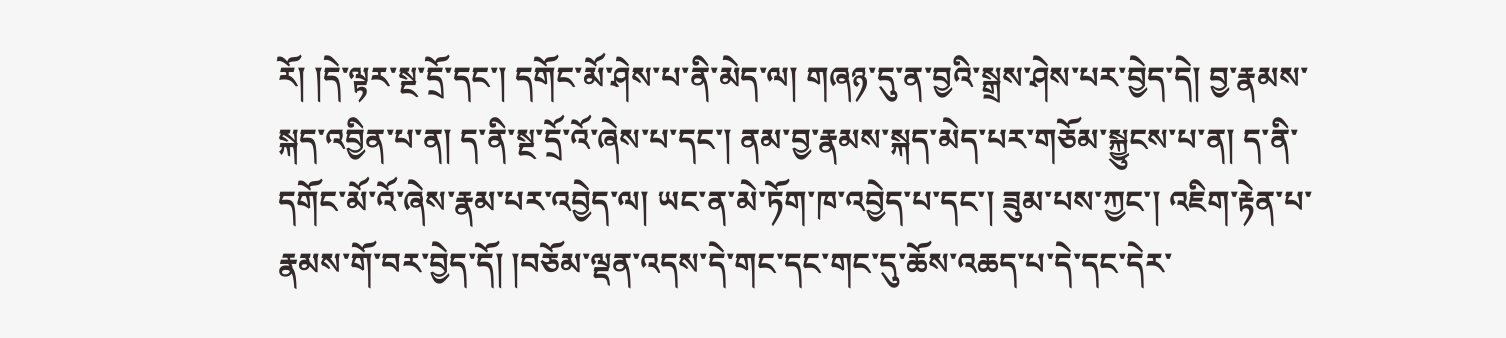རོ། །དེ་ལྟར་སྔ་དྲོ་དང་། དགོང་མོ་ཤེས་པ་ནི་མེད་ལ། གཞཉ་དུ་ན་བྱའི་སྒྲས་ཤེས་པར་བྱེད་དེ། བྱ་རྣམས་སྐད་འབྱིན་པ་ན། ད་ནི་སྔ་དྲོ་འོ་ཞེས་པ་དང་། ནམ་བྱ་རྣམས་སྐད་མེད་པར་གཅོམ་སྐྱུངས་པ་ན། ད་ནི་དགོང་མོ་འོ་ཞེས་རྣམ་པར་འབྱེད་ལ། ཡང་ན་མེ་ཏོག་ཁ་འབྱེད་པ་དང་། ཟུམ་པས་ཀྱང་། འཇིག་རྟེན་པ་རྣམས་གོ་བར་བྱེད་དོ། །བཅོམ་ལྡན་འདས་དེ་གང་དང་གང་དུ་ཆོས་འཆད་པ་དེ་དང་དེར་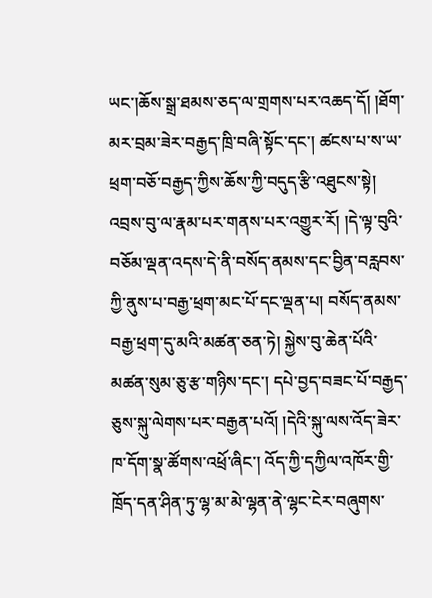ཡང་།ཆོས་སྒྲ་ཐམས་ཅད་ལ་གྲགས་པར་འཆད་དོ། །ཐོག་མར་བྲམ་ཟེར་བརྒྱད་ཁྲི་བཞི་སྟོང་དང་། ཚངས་པ་ས་ཡ་ཕྲག་བཅོ་བརྒྱད་ཀྱིས་ཆོས་ཀྱི་བདུད་རྩི་འཐུངས་སྟེ། འབྲས་བུ་ལ་རྣམ་པར་གནས་པར་འགྱུར་རོ། །དེ་ལྟ་བུའི་བཅོམ་ལྡན་འདས་དེ་ནི་བསོད་ནམས་དང་བྱིན་བརླབས་ཀྱི་ནུས་པ་བརྒྱ་ཕྲག་མང་པོ་དང་ལྡན་པ། བསོད་ནམས་བརྒྱ་ཕྲག་དུ་མའི་མཚན་ཅན་ཏེ། སྐྱེས་བུ་ཆེན་པོའི་མཚན་སུམ་ཅུ་རྩ་གཉིས་དང་། དཔེ་བྱད་བཟང་པོ་བརྒྱད་ཅུས་སྐུ་ལེགས་པར་བརྒྱན་པའོ། །དེའི་སྐུ་ལས་འོད་ཟེར་ཁ་དོག་སྣ་ཚོགས་འཕྲོ་ཞིང་། འོད་ཀྱི་དཀྱིལ་འཁོར་གྱི་ཁྲོད་དན་ཤིན་ཏུ་ལྷ་མ་མེ་ལྷན་ནེ་ལྷང་ངེར་བཞུགས་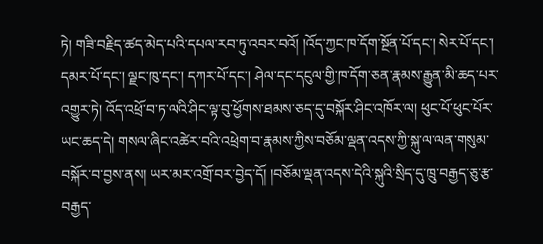ཏེ། གཟི་བརྗིད་ཚད་མེད་པའི་དཔལ་རབ་ཏུ་འབར་བའོ། །འོད་ཀྱང་ཁ་དོག་སྔོན་པོ་དང་། སེར་པོ་དང་། དམར་པོ་དང་། ལྗང་ཁུ་དང་། དཀར་པོ་དང་། ཤེལ་དང་དངུལ་གྱི་ཁ་དོག་ཅན་རྣམས་རྒྱུན་མི་ཆད་པར་འགྱུར་ཏེ། འོད་འཕྲོ་བ་ཏ་ལའི་ཤིང་ལྟ་བུ་ཕྱོགས་ཐམས་ཅད་དུ་བསྐོར་ཤིང་འཁོར་ལ། ཕུང་པོ་ཕུང་པོར་ཡང་ཆད་དེ། གསལ་ཞིང་འཚེར་བའི་འཕྲེག་བ་རྣམས་ཀྱིས་བཅོམ་ལྡན་འདས་ཀྱི་སྐུ་ལ་ལན་གསུམ་བསྐོར་བ་བྱས་ནས། ཡར་མར་འགྲོ་བར་བྱེད་དོ། །བཅོམ་ལྡན་འདས་དེའི་སྐུའི་སྲིད་དུ་ཁྲུ་བརྒྱད་ཅུ་རྩ་བརྒྱད་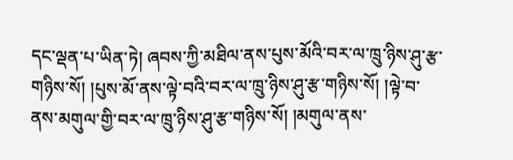དང་ལྡན་པ་ཡིན་ཏེ། ཞབས་ཀྱི་མཐིལ་ནས་པུས་མོའི་བར་ལ་ཁྲུ་ཉིས་ཤུ་རྩ་གཉིས་སོ། །པུས་མོ་ནས་ལྟེ་བའི་བར་ལ་ཁྲུ་ཉིས་ཤུ་རྩ་གཉིས་སོ། །ལྟེ་བ་ནས་མགུལ་གྱི་བར་ལ་ཁྲུ་ཉིས་ཤུ་རྩ་གཉིས་སོ། །མགུལ་ནས་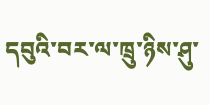དབུའི་བར་ལ་ཁྲུ་ཉིས་ཤུ་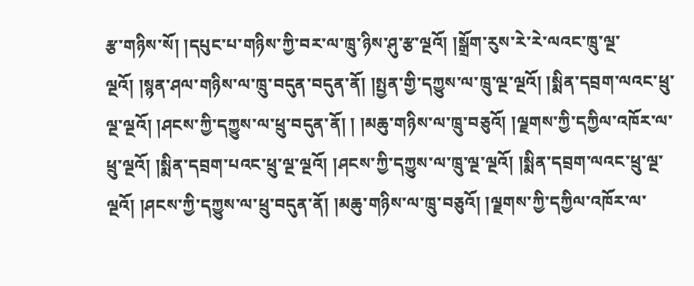རྩ་གཉིས་སོ། །དཔུང་པ་གཉིས་ཀྱི་བར་ལ་ཁྲུ་ཉིས་ཤུ་རྩ་ལྔའོ། །སྒྲོག་རུས་རེ་རེ་ལའང་ཁྲུ་ལྔ་ལྔའོ། །སྙན་ཤལ་གཉིས་ལ་ཁྲུ་བདུན་བདུན་ནོ། །སྤྱན་གྱི་དཀྱུས་ལ་ཁྲུ་ལྔ་ལྔའོ། །སྨིན་དབྲག་ལའང་ཕྲུ་ལྔ་ལྔའོ། །ཤངས་ཀྱི་དཀྱུས་ལ་ཕྲུ་བདུན་ནོ། ། །མཆུ་གཉིས་ལ་ཁྲུ་བཅུའོ། །ལྗགས་ཀྱི་དཀྱིལ་འཁོར་ལ་ཕྲུ་ལྔའོ། །སྨིན་དབྲག་པའང་ཕྲུ་ལྔ་ལྔའོ། །ཤངས་ཀྱི་དཀྱུས་ལ་ཁྲུ་ལྔ་ལྔའོ། །སྨིན་དབྲག་ལའང་ཕྲུ་ལྔ་ལྔའོ། །ཤངས་ཀྱི་དཀྱུས་ལ་ཕྲུ་བདུན་ནོ། །མཆུ་གཉིས་ལ་ཁྲུ་བཅུའོ། །ལྗགས་ཀྱི་དཀྱིལ་འཁོར་ལ་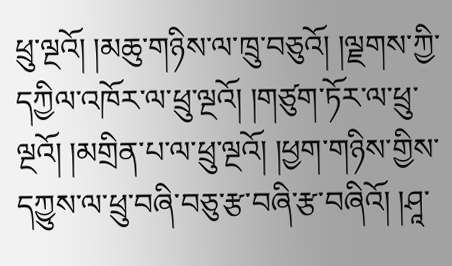ཕྲུ་ལྔའོ། །མཆུ་གཉིས་ལ་ཁྲུ་བཅུའོ། །ལྗགས་ཀྱི་དཀྱིལ་འཁོར་ལ་ཕྲུ་ལྔའོ། །གཙུག་ཏོར་ལ་ཕྲུ་ལྔའོ། །མགྲིན་པ་ལ་ཕྲུ་ལྔའོ། །ཕྱག་གཉིས་གྱིས་དཀྱུས་ལ་ཕྲུ་བཞི་བཅུ་རྩ་བཞི་རྩ་བཞིའོ། །ཤཱ་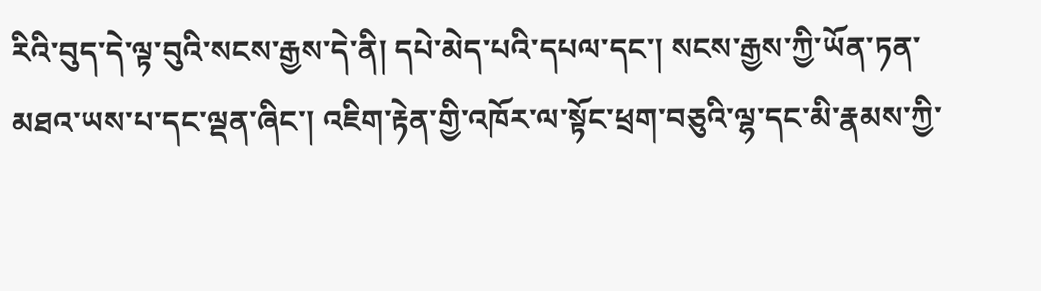རིའི་བུད་དེ་ལྟ་བུའི་སངས་རྒྱས་དེ་ནི། དཔེ་མེད་པའི་དཔལ་དང་། སངས་རྒྱས་ཀྱི་ཡོན་ཏན་མཐའ་ཡས་པ་དང་ལྡན་ཞིང་། འཇིག་རྟེན་གྱི་འཁོར་ལ་སྟོང་ཕྲག་བཅུའི་ལྷ་དང་མི་རྣམས་ཀྱི་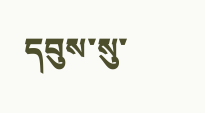དབུས་སུ་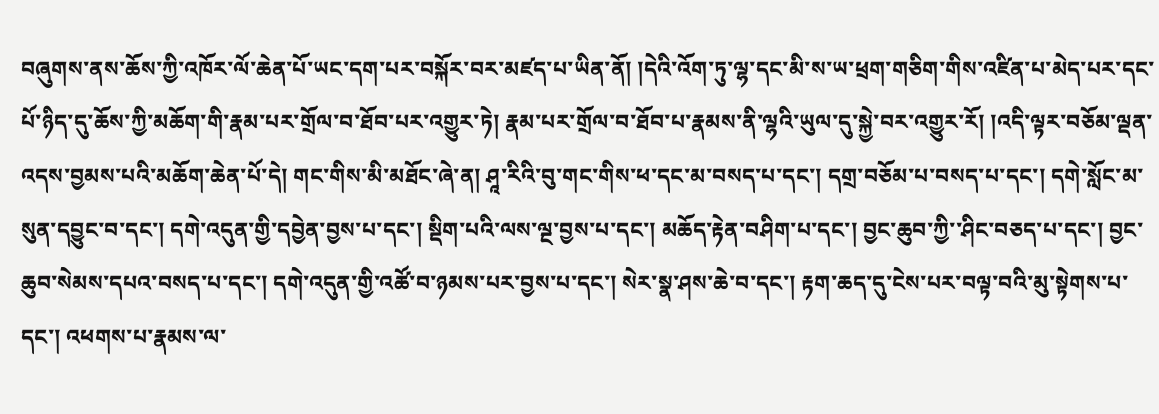བཞུགས་ནས་ཆོས་ཀྱི་འཁོར་ལོ་ཆེན་པོ་ཡང་དག་པར་བསྐོར་བར་མཛད་པ་ཡིན་ནོ། །དེའི་འོག་ཏུ་ལྷ་དང་མི་ས་ཡ་ཕྲག་གཅིག་གིས་འཛིན་པ་མེད་པར་དང་པོ་ཉིད་དུ་ཆོས་ཀྱི་མཆོག་གི་རྣམ་པར་གྲོལ་བ་ཐོབ་པར་འགྱུར་ཏེ། རྣམ་པར་གྲོལ་བ་ཐོབ་པ་རྣམས་ནི་ལྷའི་ཡུལ་དུ་སྐྱེ་བར་འགྱུར་རོ། །འདི་ལྟར་བཅོམ་ལྡན་འདས་བྱམས་པའི་མཆོག་ཆེན་པོ་དེ། གང་གིས་མི་མཐོང་ཞེ་ན། ཤཱ་རིའི་བུ་གང་གིས་ཕ་དང་མ་བསད་པ་དང་། དགྲ་བཅོམ་པ་བསད་པ་དང་། དགེ་སློང་མ་སུན་དབྱུང་བ་དང་། དགེ་འདུན་གྱི་དབྱེན་བྱས་པ་དང་། སྡིག་པའི་ལས་ལྔ་བྱས་པ་དང་། མཆོད་རྟེན་བཤིག་པ་དང་། བྱང་ཆུབ་ཀྱི་་ཤིང་བཅད་པ་དང་། བྱང་ཆུབ་སེམས་དཔའ་བསད་པ་དང་། དགེ་འདུན་གྱི་འཚོ་བ་ཉམས་པར་བྱས་པ་དང་། སེར་སྣ་ཤས་ཆེ་བ་དང་། རྟག་ཆད་དུ་ངེས་པར་བལྟ་བའི་མུ་སྟེགས་པ་དང་། འཕགས་པ་རྣམས་ལ་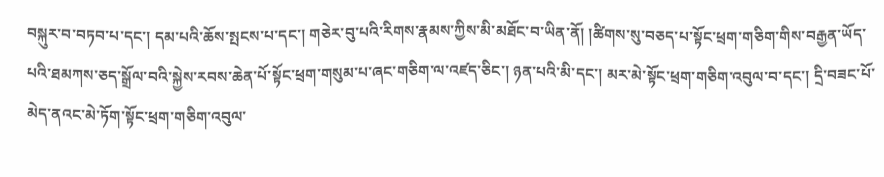བསྐུར་བ་བཏབ་པ་དང་། དམ་པའི་ཆོས་སྤངས་པ་དང་། གཅེར་བུ་པའི་རིགས་རྣམས་ཀྱིས་མི་མཐོང་བ་ཡིན་ནོ། །ཚིགས་སུ་བཅད་པ་སྟོང་ཕྲག་གཅིག་གིས་བརྒྱན་ཡོད་པའི་ཐམཀས་ཅད་སྒྲོལ་བའི་སྐྱེས་རབས་ཆེན་པོ་སྟོང་ཕྲག་གསུམ་པ་ཞང་གཅིག་ལ་འཛད་ཅིང་། ཉན་པའི་མི་དང་། མར་མེ་སྟོང་ཕྲག་གཅིག་འབུལ་བ་དང་། དྲི་བཟང་པོ་མེད་ནའང་མེ་ཏོག་སྟོང་ཕྲག་གཅིག་འབུལ་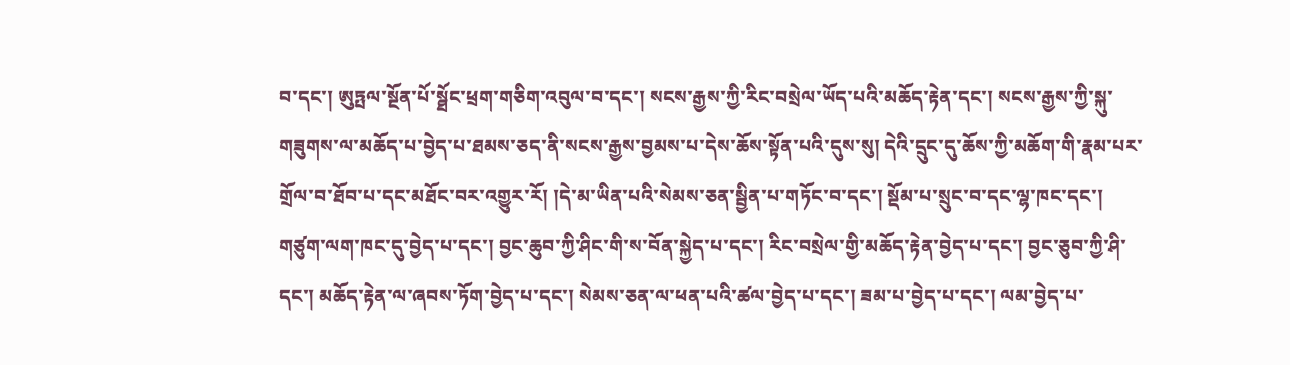བ་དང་། ཨུཏྤལ་སྔོན་པོ་སྠོང་ཕྲག་གཅིག་འབུལ་བ་དང་། སངས་རྒྱས་ཀྱི་རིང་བསྲེལ་ཡོད་པའི་མཆོད་རྟེན་དང་། སངས་རྒྱས་ཀྱི་སྐུ་གཟུགས་ལ་མཆོད་པ་བྱེད་པ་ཐམས་ཅད་ནི་སངས་རྒྱས་བྱམས་པ་དེས་ཆོས་སྟོན་པའི་དུས་སུ། དེའི་དྲུང་དུ་ཆོས་ཀྱི་མཆོག་གི་རྣམ་པར་གྲོལ་བ་ཐོབ་པ་དང་མཐོང་བར་འགྱུར་རོ། །དེ་མ་ཡིན་པའི་སེམས་ཅན་སྦྱིན་པ་གཏོང་བ་དང་། སྡོམ་པ་སྲུང་བ་དང་ལྷ་ཁང་དང་། གཙུག་ལག་ཁང་དུ་བྱེད་པ་དང་། བྱང་ཆུབ་ཀྱི་ཤིང་གི་ས་བོན་སྐྱེད་པ་དང་། རིང་བསྲེལ་གྱི་མཆོད་རྟེན་བྱེད་པ་དང་། བྱང་ཅུབ་ཀྱི་ཤི་དང་། མཆོད་རྟེན་ལ་ཞབས་ཏོག་བྱེད་པ་དང་། སེམས་ཅན་ལ་ཕན་པའི་ཚལ་བྱེད་པ་དང་། ཟམ་པ་བྱེད་པ་དང་། ལམ་བྱེད་པ་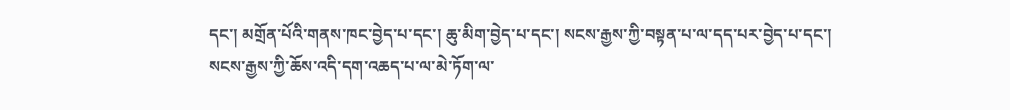དང་། མགྲོན་པོའི་གནས་ཁང་བྱེད་པ་དང་། ཆུ་མིག་བྱེད་པ་དང་། སངས་རྒྱས་ཀྱི་བསྟན་པ་ལ་དད་པར་བྱེད་པ་དང་། སངས་རྒྱས་ཀྱི་ཆོས་འདི་དག་འཆད་པ་ལ་མེ་ཏོག་ལ་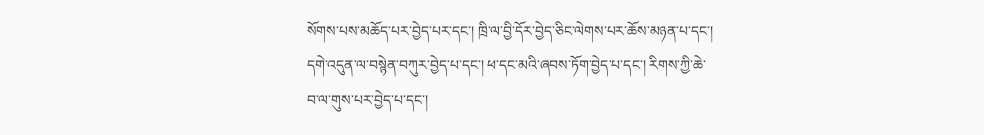སོགས་པས་མཆོད་པར་བྱེད་པར་དང་། ཁྲི་ལ་བྱི་དོར་བྱེད་ཅིང་ལེགས་པར་ཆོས་མཉན་པ་དང་། དགེ་འདུན་ལ་བསྙེན་བཀུར་བྱེད་པ་དང་། ཕ་དང་མའི་ཞབས་ཏོག་བྱེད་པ་དང་། རིགས་ཀྱི་ཆེ་བ་ལ་གུས་པར་བྱེད་པ་དང་།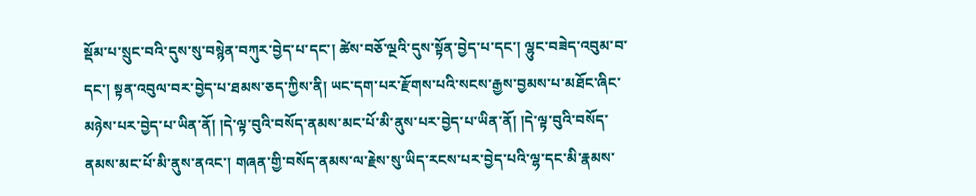སྡོམ་པ་སྲུང་བའི་དུས་སུ་བསྙེན་བཀུར་བྱེད་པ་དང་། ཚེས་བཅོ་ལྔའི་དུས་སྟོན་བྱེད་པ་དང་། ལྷུང་བཟེད་འབུམ་བ་དང་། སྟན་འབུལ་བར་བྱེད་པ་ཐམས་ཅད་ཀྱིས་ནི། ཡང་དག་པར་རྫོགས་པའི་སངས་རྒྱས་བྱམས་པ་མཐོང་ཞིང་མཉེས་པར་བྱེད་པ་ཡིན་ནོ། །དེ་ལྟ་བུའི་བསོད་ནམས་མང་པོ་མི་ནུས་པར་བྱེད་པ་ཡིན་ནོ། །དེ་ལྟ་བུའི་བསོད་ནམས་མང་པོ་མི་ནུས་ནའང་། གཞན་གྱི་བསོད་ནམས་ལ་རྗེས་སུ་ཡིད་རངས་པར་བྱེད་པའི་ལྷ་དང་མི་རྣམས་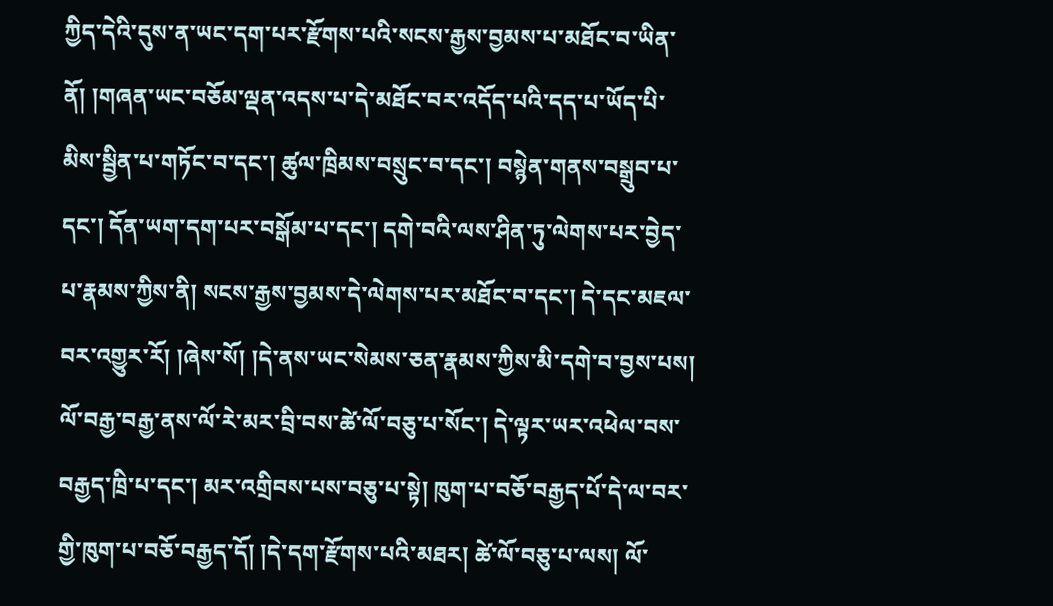ཀྱིད་དེའི་དུས་ན་ཡང་དག་པར་རྫོགས་པའི་སངས་རྒྱས་བྱམས་པ་མཐོང་བ་ཡིན་ནོ། །གཞན་ཡང་བཅོམ་ལྡན་འདས་པ་དེ་མཐོང་བར་འདོད་པའི་དད་པ་ཡོད་པི་མིས་སྦྱིན་པ་གཏོང་བ་དང་། ཚུལ་ཁྲིམས་བསྲུང་བ་དང་། བསྙེན་གནས་བསྒྲུབ་པ་དང་། དོན་ཡག་དག་པར་བསྒོམ་པ་དང་། དགེ་བའི་ལས་ཤིན་ཏུ་ལེགས་པར་བྱེད་པ་རྣམས་ཀྱིས་ནི། སངས་རྒྱས་བྱམས་དེ་ལེགས་པར་མཐོང་བ་དང་། དེ་དང་མཇལ་བར་འགྱུར་རོ། །ཞེས་སོ། །དེ་ནས་ཡང་སེམས་ཅན་རྣམས་ཀྱིས་མི་དགེ་བ་བྱས་པས། ལོ་བརྒྱ་བརྒྱ་ནས་ལོ་རེ་མར་བྲི་བས་ཚེ་ལོ་བཅུ་པ་སོང་། དེ་ལྟར་ཡར་འཕེལ་བས་བརྒྱད་ཁྲི་པ་དང་། མར་འགྲིབས་པས་བཅུ་པ་སྟེ། ཁུག་པ་བཅོ་བརྒྱད་པོ་དེ་ལ་བར་གྱི་ཁུག་པ་བཅོ་བརྒྱད་དོ། །དེ་དག་རྫོགས་པའི་མཐར། ཚེ་ལོ་བཅུ་པ་ལས། ལོ་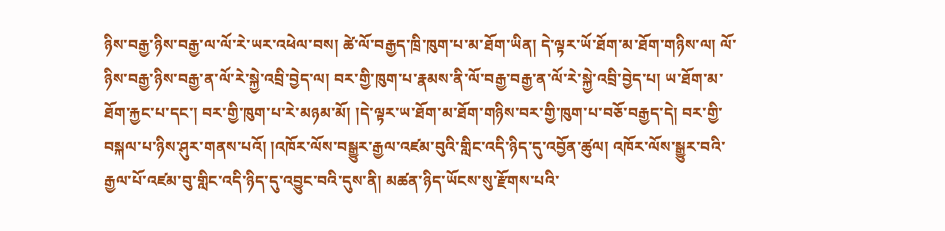ཉིས་བརྒྱ་ཉིས་བརྒྱ་ལ་ལོ་རེ་ཡར་འཕེལ་བས། ཚེ་ལོ་བརྒྱད་ཁྲི་ཁུག་པ་མ་ཐོག་ཡིན། དེ་ལྟར་ཡོ་ཐོག་མ་ཐོག་གཉིས་ལ། ལོ་ཉིས་བརྒྱ་ཉིས་བརྒྱ་ན་ལོ་རེ་སྐྱེ་འབྲི་བྱེད་ལ། བར་གྱི་ཁུག་པ་རྣམས་ནི་ལོ་བརྒྱ་བརྒྱ་ན་ལོ་རེ་སྐྱེ་འབྲི་བྱེད་པ། ཡ་ཐོག་མ་ཐོག་རྐྱང་པ་དང་། བར་གྱི་ཁུག་པ་རེ་མཉམ་མོ། །དེ་ལྟར་ཡ་ཐོག་མ་ཐོག་གཉིས་བར་གྱི་ཁུག་པ་བཅོ་བརྒྱད་དེ། བར་གྱི་བསྐལ་པ་ཉིས་ཤུར་གནས་པའོ། །འཁོར་ལོས་བསྒྱུར་རྒྱལ་འཛམ་བུའི་གླིང་འདི་ཉིད་དུ་འབྱོན་ཚུལ། འཁོར་ལོས་སྒྱུར་བའི་རྒྱལ་པོ་འཛམ་བུ་གླིང་འདི་ཉིད་དུ་འབྱུང་བའི་དུས་ནི། མཚན་ཉིད་ཡོངས་སུ་རྫོགས་པའི་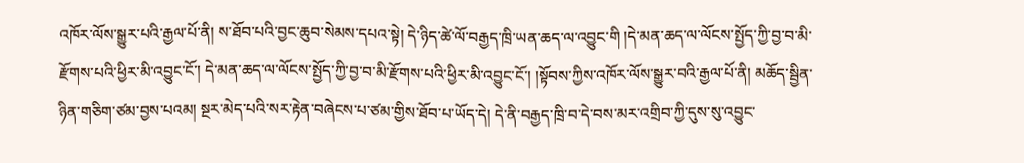འཁོར་ལོས་སྒྱུར་པའི་རྒྱལ་པོ་ནི། ས་ཐོབ་པའི་བྱང་ཆུབ་སེམས་དཔའ་སྟེ། དེ་ཉིད་ཚེ་ལོ་བརྒྱད་ཁྲི་ཡན་ཆད་ལ་འབྱུང་གི །དེ་མན་ཆད་ལ་ལོངས་སྤྱོད་ཀྱི་བྱ་བ་མི་རྫོགས་པའི་ཕྱིར་མི་འབྱུང་ངོ་། དེ་མན་ཆད་ལ་ལོངས་སྤྱོད་ཀྱི་བྱ་བ་མི་རྫོགས་པའི་ཕྱིར་མི་འབྱུང་ངོ་། །སྟོབས་ཀྱིས་འཁོར་ལོས་སྒྱུར་བའི་རྒྱལ་པོ་ནི། མཆོད་སྦྱིན་ཉིན་གཅིག་ཙམ་བྱས་པའམ། སྔར་མེད་པའི་སར་རྟེན་བཞེངས་པ་ཙམ་གྱིས་ཐོབ་པ་ཡོད་དེ། དེ་ནི་བརྒྱད་ཁྲི་བ་དེ་བས་མར་འགྲིབ་ཀྱི་དུས་སུ་འབྱུང་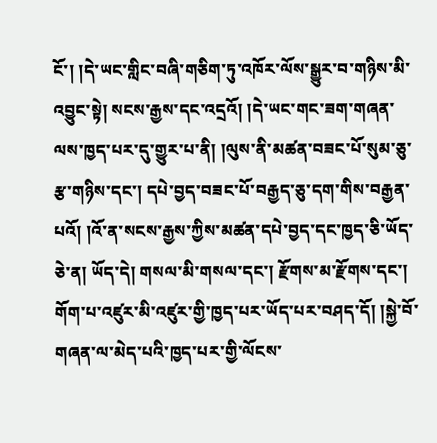ངོ་། །དེ་ཡང་གླིང་བཞི་གཅིག་ཏུ་འཁོར་ལོས་སྒྱུར་བ་གཉིས་མི་འབྱུང་སྟེ། སངས་རྒྱས་དང་འདྲའོ། །དེ་ཡང་གང་ཟག་གཞན་ལས་ཁྱད་པར་དུ་གྱུར་པ་ནི། །ལུས་ནི་མཚན་བཟང་པོ་སུམ་ཅུ་རྩ་གཉིས་དང་། དཔེ་བྱད་བཟང་པོ་བརྒྱད་ཅུ་དག་གིས་བརྒྱན་པའོ། །འོ་ན་སངས་རྒྱས་ཀྱིས་མཚན་དཔེ་བྱད་དང་ཁྱད་ཅི་ཡོད་ཅེ་ན། ཡོད་དེ། གསལ་མི་གསལ་དང་། རྫོགས་མ་རྫོགས་དང་། གོག་པ་འཛུར་མི་འཛུར་གྱི་ཁྱད་པར་ཡོད་པར་བཤད་དོ། །སྐྱེ་བོ་གཞན་ལ་མེད་པའི་ཁྱད་པར་གྱི་ལོངས་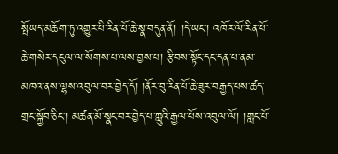སྤོཡད་མཆོག་ཏུ་འགྱུར་པི་རིན་པོ་ཆེ་སྣ་བདུན་ནོ། །དེ་ཡང་། འཁོར་ལོ་རིན་པོ་ཆེ་གསེར་དངུལ་ལ་སོགས་པ་ལས་བྱས་པ། རྩིབས་སྟོང་དང་དན་པ་ནམ་མཁའ་ནས་ལྷས་འབུལ་བར་བྱེད་དོ། །ནོར་བུ་རིན་པོ་ཆེ་ཟུར་བརྒྱད་པས་ཚད་གྲང་སྐྱོབ་ཅིང་། མཚན་མོ་སྣང་བར་བྱེད་པ་ཀླུའི་རྒྱལ་པོས་འབུལ་ལོ། །གླང་པོ་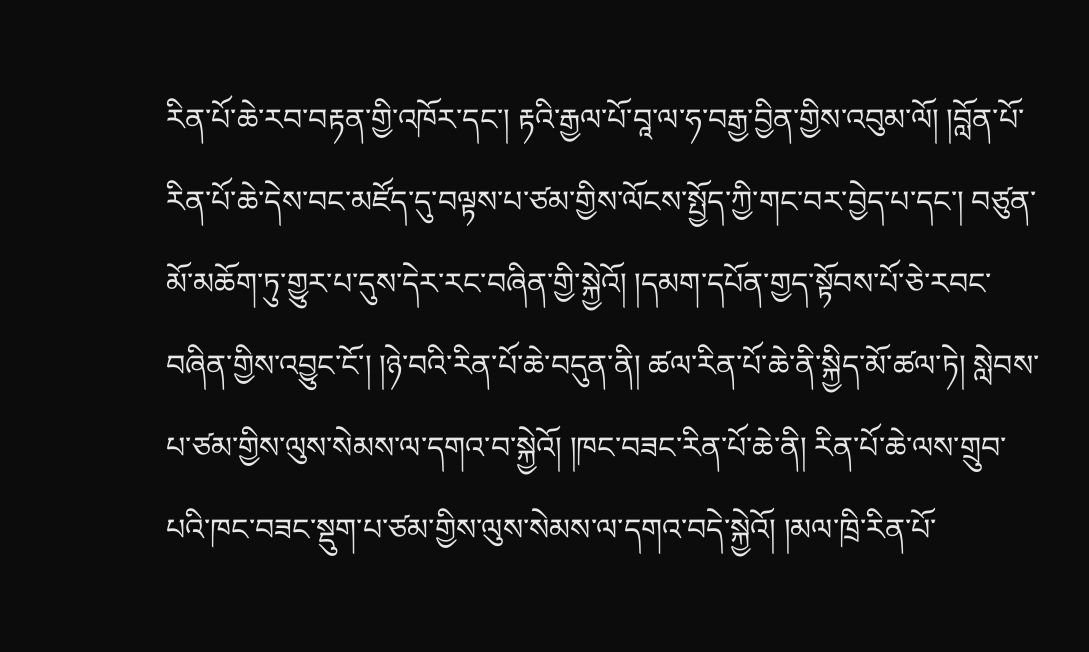རིན་པོ་ཆེ་རབ་བརྟན་གྱི་འཁོར་དང་། རྟའི་རྒྱལ་པོ་བཱ་ལ་ཧ་བརྒྱ་བྱིན་གྱིས་འབུམ་ལོ། །བློན་པོ་རིན་པོ་ཆེ་དེས་བང་མཛོད་དུ་བལྟས་པ་ཙམ་གྱིས་ལོངས་སྤྱོད་ཀྱི་གང་བར་བྱེད་པ་དང་། བཙུན་མོ་མཆོག་ཏུ་གྱུར་པ་དུས་དེར་རང་བཞིན་གྱི་སྐྱེའོ། །དམག་དཔོན་གྱད་སྟོབས་པོ་ཅེ་རབང་བཞིན་གྱིས་འབྱུང་ངོ་། །ཉེ་བའི་རིན་པོ་ཆེ་བདུན་ནི། ཚལ་རིན་པོ་ཆེ་ནི་སྐྱིད་མོ་ཚལ་ཏེ། སླེབས་པ་ཙམ་གྱིས་ལུས་སེམས་ལ་དགའ་བ་སྐྱེའོ། །ཁང་བཟང་རིན་པོ་ཆེ་ནི། རིན་པོ་ཆེ་ལས་གྲུབ་པའི་ཁང་བཟང་སྡུག་པ་ཙམ་གྱིས་ལུས་སེམས་ལ་དགའ་བདེ་སྐྱེའོ། །མལ་ཁྲི་རིན་པོ་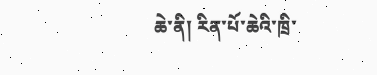ཆེ་ནི། རིན་པོ་ཆེའི་ཁྲི་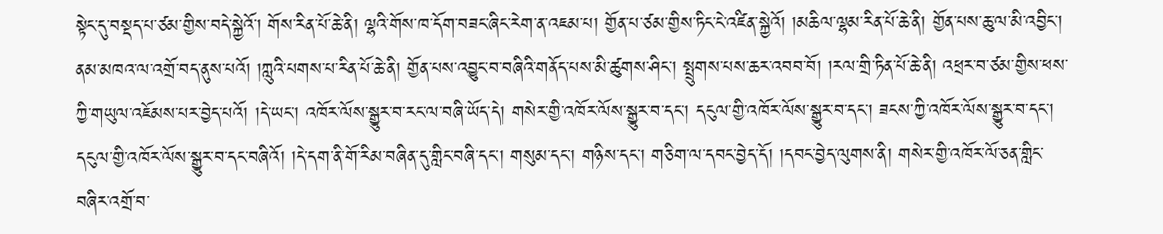སྟེང་དུ་བསྡད་པ་ཙམ་གྱིས་བདེ་སྐྱེའོ་། གོས་རིན་པོ་ཆེ་ནི། ལྷའི་གོས་ཁ་དོག་བཟང་ཞིང་རེག་ན་འཇམ་པ། གྱོན་པ་ཙམ་གྱིས་ཏིང་ངེ་འཛིན་སྐྱེའོ། །མཆིལ་ལྷམ་རིན་པོ་ཆེ་ནི། གྱོན་པས་ཆུ་ལ་མི་འབྱིང་། ནམ་མཁའ་ལ་འགྲོ་བད་ནུས་པའོ། །ཀླུའི་པགས་པ་རིན་པོ་ཆེ་ནི། གྱོན་པས་འབྱུང་བ་བཞིའི་གནོད་པས་མི་ཚུགས་ཤིང་། སྤྲུགས་པས་ཆར་འབབ་བོ། །རལ་གྲི་ཏིན་པོ་ཆེ་ནི། འཕྲར་བ་ཙམ་གྱིས་ཕས་ཀྱི་གཡུལ་འཇོམས་པར་བྱེད་པའོ། །དེ་ཡང་། འཁོར་ལོས་སྒྱུར་བ་རང་ལ་བཞི་ཡོད་དེ། གསེར་གྱི་འཁོར་ལོས་སྒྱུར་བ་དང་། དངུལ་གྱི་འཁོར་ལོས་སྒྱུར་བ་དང་། ཟངས་ཀྱི་འཁོར་ལོས་སྒྱུར་བ་དང་། དངུལ་གྱི་འཁོར་ལོས་སྒྱུར་བ་དང་བཞིའོ། །དེ་དག་ནི་གོ་རིམ་བཞིན་དུ་གླིང་བཞི་དང་། གསུམ་དང་། གཉིས་དང་། གཅིག་ལ་དབང་བྱེད་དོ། །དབང་བྱེད་ལུགས་ནི། གསེར་གྱི་འཁོར་ལོ་ཅན་གླིང་བཞིར་འགྲོ་བ་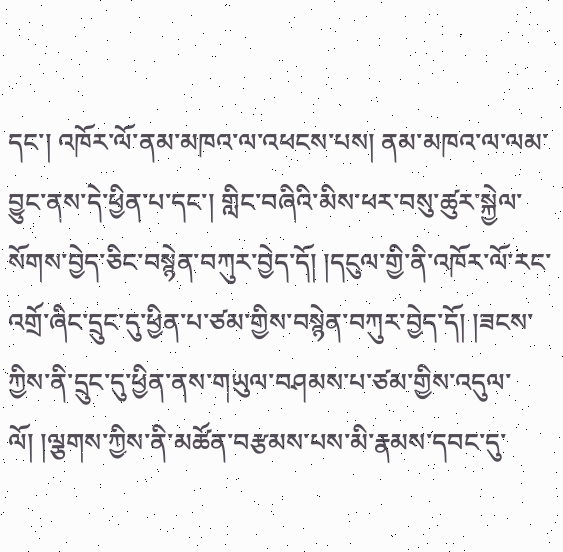དང་། འཁོར་ལོ་ནམ་མཁའ་ལ་འཕངས་པས། ནམ་མཁའ་ལ་ལམ་བྱུང་ནས་དེ་ཕྱིན་པ་དང་། གླིང་བཞིའི་མིས་ཕར་བསུ་ཚུར་སྐྱེལ་སོགས་བྱེད་ཅིང་བསྙེན་བཀུར་བྱེད་དོ། །དངུལ་གྱི་ནི་འཁོར་ལོ་རང་འགྲོ་ཞིང་དྲུང་དུ་ཕྱིན་པ་ཙམ་གྱིས་བསྙེན་བཀུར་བྱེད་དོ། །ཟངས་ཀྱིས་ནི་དྲུང་དུ་ཕྱིན་ནས་གཡུལ་བཤམས་པ་ཙམ་གྱིས་འདུལ་ལོ། །ལྕགས་ཀྱིས་ནི་མཚོན་བརྩམས་པས་མི་རྣམས་དབང་དུ་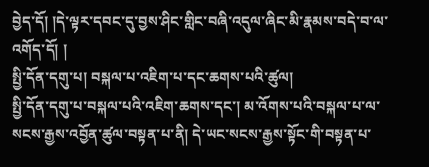བྱེད་དོ། །དེ་ལྟར་དབང་དུ་བྱས་ཤིང་གླིང་བཞི་འདུལ་ཞིང་མི་རྣམས་བདེ་བ་ལ་འགོད་དོ། །
སྤྱི་དོན་དགུ་པ། བསྐལ་པ་འཇིག་པ་དང་ཆགས་པའི་ཚུལ།
སྤྱི་དོན་དགུ་པ་བསྐལ་པའི་འཇིག་ཆགས་དང་། མ་འོགས་པའི་བསྐལ་པ་ལ་སངས་རྒྱས་འབྱོན་ཚུལ་བསྟན་པ་ནི། དེ་ཡང་སངས་རྒྱས་སྟོང་གི་བསྟན་པ་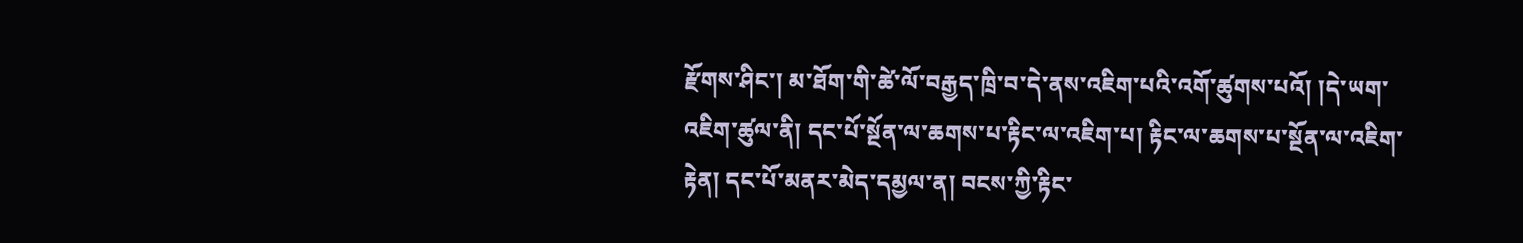རྫོགས་ཤིང་། མ་ཐོག་གི་ཚེ་ལོ་བརྒྱད་ཁྲི་བ་དེ་ནས་འཇིག་པའི་འགོ་ཚུགས་པའོ། །དེ་ཡག་འཇིག་ཚུལ་ནི། དང་པོ་སྔོན་ལ་ཆགས་པ་རྟིང་ལ་འཇིག་པ། རྟིང་ལ་ཆགས་པ་སྔོན་ལ་འཇིག་རྟེན། དང་པོ་མནར་མེད་དམྱལ་ན། བངས་ཀྱི་རྟིང་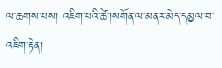ལ་ཆགས་པས། འཇིག་པའི་ཚེ་།སགོན་ལ་མནར་མེད་དམྱལ་བ་འཇིག་རྟེན།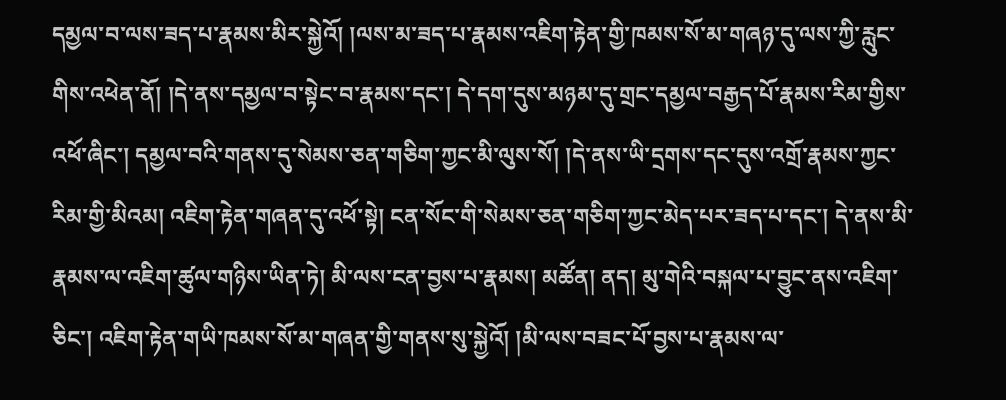དམྱལ་བ་ལས་ཟད་པ་རྣམས་མིར་སྐྱེའོ། །ལས་མ་ཟད་པ་རྣམས་འཇིག་རྟེན་གྱི་ཁམས་སོ་མ་གཞཉ་དུ་ལས་ཀྱི་རླུང་གིས་འཕེན་ནོ། །དེ་ནས་དམྱལ་བ་སྟེང་བ་རྣམས་དང་། དེ་དག་དུས་མཉམ་དུ་གྲང་དམྱལ་བརྒྱད་པོ་རྣམས་རིམ་གྱིས་འཕོ་ཞིང་། དམྱལ་བའི་གནས་དུ་སེམས་ཅན་གཅིག་ཀྱང་མི་ལུས་སོ། །དེ་ནས་ཡི་དྲགས་དང་དུས་འགྲོ་རྣམས་ཀྱང་རིམ་གྱི་མིའམ། འཇིག་རྟེན་གཞན་དུ་འཕོ་སྟེ། ངན་སོང་གི་སེམས་ཅན་གཅིག་ཀྱང་མེད་པར་ཟད་པ་དང་། དེ་ནས་མི་རྣམས་ལ་འཇིག་ཚུལ་གཉིས་ཡིན་ཏེ། མི་ལས་ངན་བྱས་པ་རྣམས། མཚོན། ནད། མུ་གེའི་བསྐལ་པ་བྱུང་ནས་འཇིག་ཅིང་། འཇིག་རྟེན་གཡི་ཁམས་སོ་མ་གཞན་གྱི་གནས་སུ་སྐྱེའོ། །མི་ལས་བཟང་པོ་བྱས་པ་རྣམས་ལ་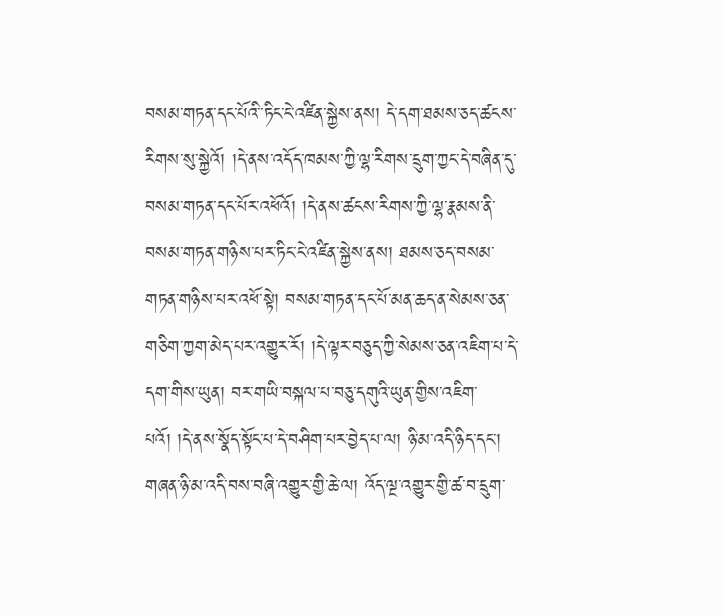བསམ་གཏན་དང་པོའི་་ཏིང་ངེ་འཛིན་སྐྱེས་ནས། དེ་དག་ཐམས་ཅད་ཚངས་རིགས་སུ་སྐྱེའོ། །དེ་ནས་འདོད་ཁམས་ཀྱི་ལྷ་རིགས་དྲུག་ཀྱང་དེ་བཞིན་དུ་བསམ་གཏན་དང་པོར་འཕོའོ། །དེ་ནས་ཚངས་རིགས་ཀྱི་ལྷ་རྣམས་ནི་བསམ་གཏན་གཉིས་པར་ཏིང་ངེ་འཛིན་སྐྱེས་ནས། ཐམས་ཅད་བསམ་གཏན་གཉིས་པར་འཕོ་སྟེ། བསམ་གཏན་དང་པོ་མན་ཆད་ན་སེམས་ཅན་གཅིག་ཀྱག་མེད་པར་འགྱུར་རོ། །དེ་ལྟར་བཅུད་ཀྱི་སེམས་ཅན་འཇིག་པ་དེ་དག་གིས་ཡུན། བར་གཡི་བསྐལ་པ་བཅུ་དགུའི་ཡུན་གྱིས་འཇིག་པའོ། །དེ་ནས་སྣོད་སྟོང་པ་དེ་བཤིག་པར་བྱེད་པ་ལ། ཉི་མ་འདི་ཉིད་དང་། གཞན་ཉི་མ་འདི་བས་བཞི་འགྱུར་གྱི་ཆེ་ལ། འོད་ལྔ་འགྱུར་གྱི་ཚ་བ་དྲུག་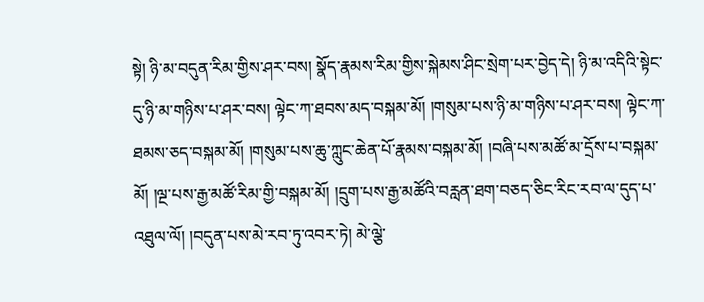སྟེ། ཉི་མ་བདུན་རིམ་གྱིས་ཤར་བས། སྣོད་རྣམས་རིམ་གྱིས་སྐེམས་ཤིང་སྲེག་པར་བྱེད་དེ། ཉི་མ་འདིའི་སྟེང་དུ་ཉི་མ་གཉིས་པ་ཤར་བས། ལྟེང་ཀ་ཐབས་མད་བསྐམ་མོ། །གསུམ་པས་ཉི་མ་གཉིས་པ་ཤར་བས། ལྟེང་ཀ་ཐམས་ཅད་བསྐམ་མོ། །གསུམ་པས་ཆུ་ཀླུང་ཆེན་པོ་རྣམས་བསྐམ་མོ། །བཞི་པས་མཚོ་མ་དྲོས་པ་བསྐམ་མོ། །ལྔ་པས་རྒྱ་མཚོ་རིམ་གྱི་བསྐམ་མོ། །དྲུག་པས་རྒྱ་མཚོའི་བརླན་ཐག་བཅད་ཅིང་རིང་རབ་ལ་དུད་པ་འཐུལ་ལོ། །བདུན་པས་མེ་རབ་ཏུ་འབར་ཏེ། མེ་ལྕེ་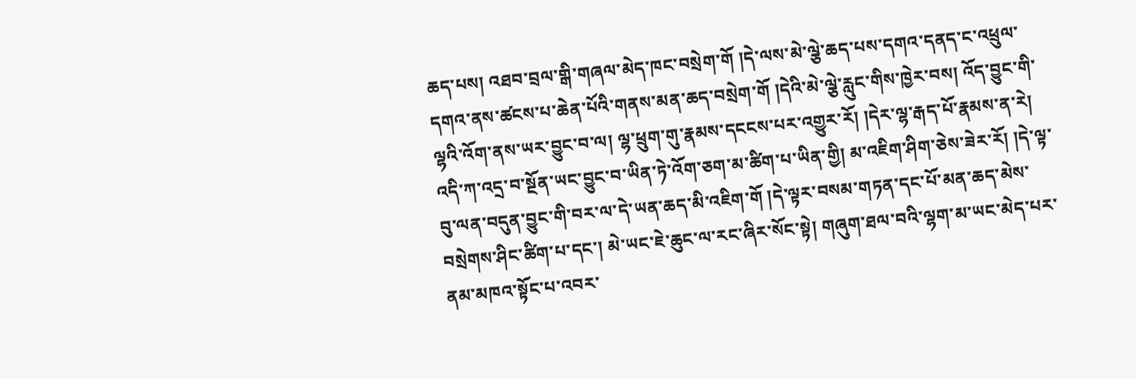ཆད་པས། འཐབ་བྲལ་གྒི་གཞལ་མེད་ཁང་བསྲེག་གོ །དེ་ལས་མེ་ལྕེ་ཆད་པས་དགའ་དནད་ང་འཕྲུལ་དགའ་ནས་ཚངས་པ་ཆེན་པོའི་གནས་མན་ཆད་བསྲེག་གོ །དེའི་མེ་ལྕེ་རླུང་གིས་ཁྱེར་བས། འོད་བྱུང་གི་ལྷའི་འོག་ནས་ཡར་བྱུང་བ་ལ། ལྷ་ཕྲུག་གུ་རྣམས་དངངས་པར་འགྱུར་རོ། །དེར་ལྷ་རྒད་པོ་རྣམས་ན་རེ། འདི་ཀ་འདྲ་བ་སྔོན་ཡང་བྱུང་བ་ཡིན་ཏེ་འོག་ཅག་མ་ཚིག་པ་ཡིན་གྱི། མ་འཇིག་ཤིག་ཅེས་ཟེར་རོ། །དེ་ལྟ་བུ་ལན་བདུན་བྱུང་གི་བར་ལ་དེ་ཡན་ཆད་མི་འཇིག་གོ །དེ་ལྟར་བསམ་གཏན་དང་པོ་མན་ཆད་མེས་བསྲེགས་ཤིང་ཚིག་པ་དང་། མེ་ཡང་ཇེ་ཆུང་ལ་རང་ཞིར་སོང་སྟེ། གཞུག་ཐལ་བའི་ལྷག་མ་ཡང་མེད་པར་ནམ་མཁའ་སྟོང་པ་འབར་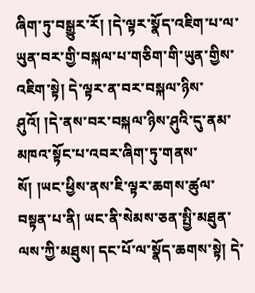ཞིག་ཏུ་བསྒྱུར་རོ། །དེ་ལྟར་སྣོད་འཇིག་པ་ལ་ཡུན་བར་གྱི་བསྐལ་པ་གཅིག་གི་ཡུན་གྱིས་འཇིག་སྟེ། དེ་ལྟར་ན་བར་བསྐལ་ཉིས་ཤུའོ། །དེ་ནས་བར་བསྐལ་ཉིས་ཤུའི་དུ་ནམ་མཁའ་སྟོང་པ་འབར་ཞིག་ཏུ་གནས་སོ། །ཡང་ཕྱིས་ནས་ཇི་ལྟར་ཆགས་ཚུལ་བསྟན་པ་ནི། ཡང་ནི་སེམས་ཅན་སྤྱི་མཐུན་ལས་ཀྱི་མཐུས། དང་པོ་ལ་སྣོད་ཆགས་སྟེ། དེ་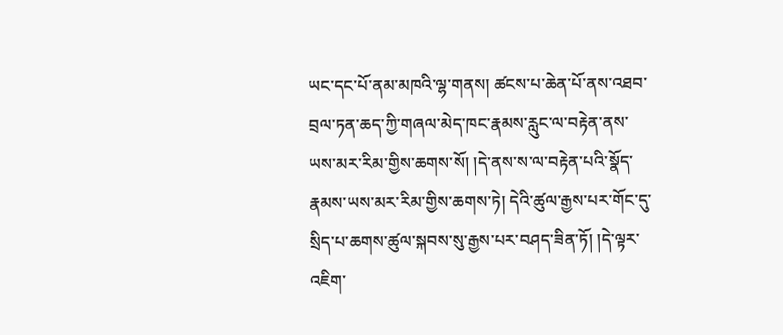ཡང་དང་པོ་ནམ་མཁའི་ལྷ་གནས། ཚངས་པ་ཆེན་པོ་ནས་འཐབ་བྲལ་ཏན་ཆད་ཀྱི་གཞལ་མེད་ཁང་རྣམས་རླུང་ལ་བརྟེན་ནས་ཡས་མར་རིམ་གྱིས་ཆགས་སོ། །དེ་ནས་ས་ལ་བརྟེན་པའི་སྣོད་རྣམས་ཡས་མར་རིམ་གྱིས་ཆགས་ཏེ། དེའི་ཚུལ་རྒྱས་པར་གོང་དུ་སྲིད་པ་ཆགས་ཚུལ་སྐབས་སུ་རྒྱས་པར་བཤད་ཟིན་ཏོ། །དེ་ལྟར་འཇིག་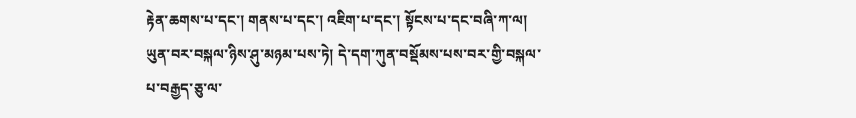རྟེན་ཆགས་པ་དང་། གནས་པ་དང་། འཇིག་པ་དང་། སྟོངས་པ་དང་བཞི་ཀ་ལ། ཡུན་བར་བསྐལ་ཉིས་ཤུ་མཉམ་པས་ཏེ། དེ་དག་ཀུན་བསྡོམས་པས་བར་གྱི་བསྐལ་པ་བརྒྱད་ཅུ་ལ་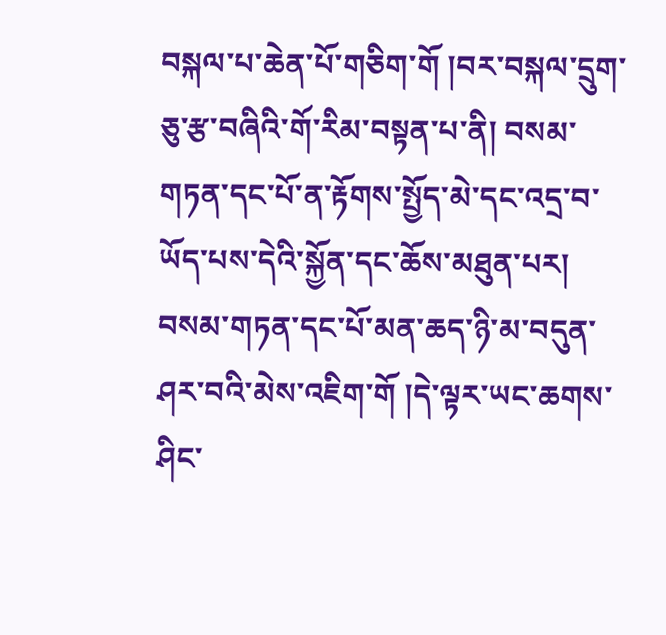བསྐལ་པ་ཆེན་པོ་གཅིག་གོ །བར་བསྐལ་དྲུག་ཅུ་རྩ་བཞིའི་གོ་རིམ་བསྟན་པ་ནི། བསམ་གཏན་དང་པོ་ན་རྟོགས་སྤྱོད་མེ་དང་འདྲ་བ་ཡོད་པས་དེའི་སྐྱོན་དང་ཆོས་མཐུན་པར། བསམ་གཏན་དང་པོ་མན་ཆད་ཉི་མ་བདུན་ཤར་བའི་མེས་འཇིག་གོ །དེ་ལྟར་ཡང་ཆགས་ཤིང་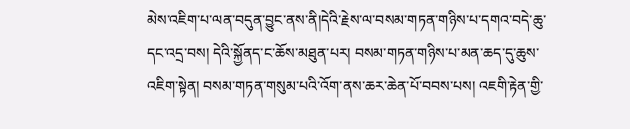མེས་འཇིག་པ་ལན་བདུན་བྱུང་ནས་ནི།དེའི་རྗེས་ལ་བསམ་གཏན་གཉིས་པ་དགའ་བདེ་ཆུ་དང་འདྲ་བས། དེའི་སྐྱོནད་ང་ཆོས་མཐུན་པར། བསམ་གཏན་གཉིས་པ་མན་ཆད་དུ་ཆུས་འཇིག་སྟེན། བསམ་གཏན་གསུམ་པའི་འོག་ནས་ཆར་ཆེན་པོ་བབས་པས། འཇགི་རྟེན་གྱི་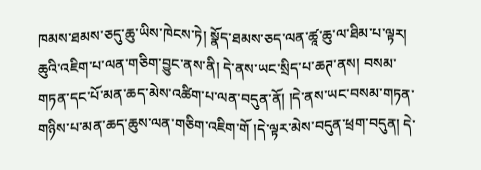ཁམས་ཐམས་ཅདུ་ཆུ་ཡིས་ཁེངས་ཏེ། སྣོད་ཐམས་ཅད་ལན་ཚཱ་ཆུ་ལ་ཐིམ་པ་ལྟར། ཆུའི་འཇིག་པ་ལན་གཅིག་བྱུང་ནས་ནི། དེ་ནས་ཡང་སྲིད་པ་ཆཊ་ནས། བསམ་གཏན་དང་པོ་མན་ཆད་མེས་འཚིག་པ་ལན་བདུན་ནོ། །དེ་ནས་ཡང་བསམ་གཏན་གཉིས་པ་མན་ཆད་ཆུས་ལན་གཅིག་འཇིག་གོ །དེ་ལྟར་མེས་བདུན་ཕྲག་བདུན། དེ་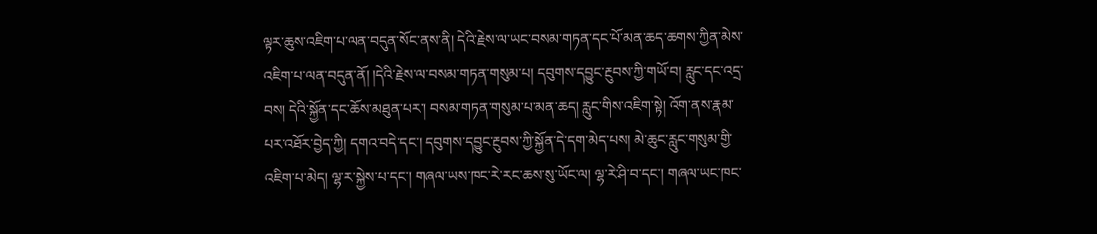ལྟར་ཆུས་འཇིག་པ་ལན་བདུན་སོང་ནས་ནི། དེའི་རྗེས་ལ་ཡང་བསམ་གཏན་དང་པོ་མན་ཆད་ཆགས་ཀྱིན་མེས་འཇིག་པ་ལན་བདུན་ནོ། །དེའི་རྗེས་ལ་བསམ་གཏན་གསུམ་པ། དབུགས་དབྱུང་རྔུབས་ཀྱི་གཡོ་བ། རླུང་དང་འདྲ་བས། དེའི་སྐྱོན་དང་ཆོས་མཐུན་པར་། བསམ་གཏན་གསུམ་པ་མན་ཆད། རླུང་གིས་འཇིག་སྟེ། འོག་ནས་རྣམ་པར་འཐོར་བྱེད་ཀྱི། དགའ་བདེ་དང་། དབུགས་དབྱུང་རྔུབས་ཀྱི་སྐྱོན་དེ་དག་མེད་པས། མེ་ཆུང་རླུང་གསུམ་གྱི་འཇིག་པ་མེད། ལྷ་ར་སྐྱེས་པ་དང་། གཞལ་ཡས་ཁང་རེ་རང་ཆས་སུ་ཡོང་ལ། ལྷ་རེ་ཤི་བ་དང་། གཞལ་ཡང་ཁང་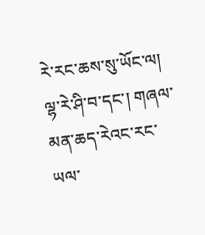རེ་རང་ཆས་སུ་ཡོང་ལ། ལྷ་རེ་ཤི་བ་དང་། གཞལ་མན་ཆད་རེའང་རང་ཡལ་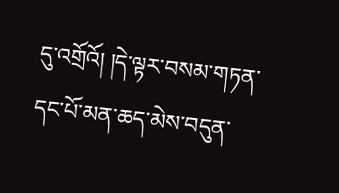དུ་འགྲོའོ། །དེ་ལྟར་བསམ་གཏན་དང་པོ་མན་ཆད་མེས་བདུན་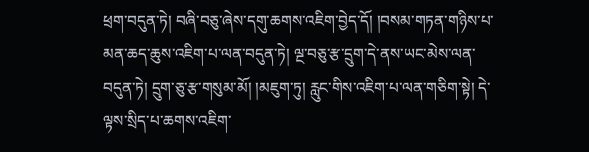ཕྲག་བདུན་ཏེ། བཞི་བཅུ་ཞེས་དགུ་ཆགས་འཇིག་བྱེད་དོ། །བསམ་གཏན་གཉིས་པ་མན་ཆད་ཆུས་འཇིག་པ་ལན་བདུན་ཏེ། ལྔ་བཅུ་རྩ་དྲུག་དེ་ནས་ཡང་མེས་ལན་བདུན་ཏེ། དྲུག་ཅུ་རྩ་གསུམ་མོ། །མཇུག་ཏུ། རླུང་གིས་འཇིག་པ་ལན་གཅིག་སྟེ། དེ་ལྟས་སྲིད་པ་ཆགས་འཇིག་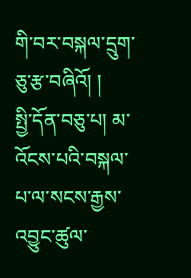གི་བར་བསྐལ་དྲུག་ཅུ་རྩ་བཞིའོ། །
སྤྱི་དོན་བཅུ་པ། མ་འོངས་པའི་བསྐལ་པ་ལ་སངས་རྒྱས་འབྱུང་ཚུལ་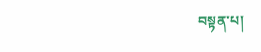བསྟན་པ།